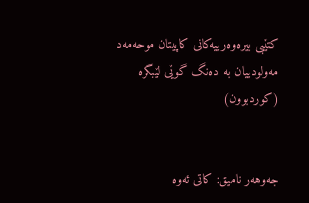کتێبی بیرەوەرییەکانی کاپیتان موحەمەد مەولودییان بە دەنگ گوێی لێبگرە (کوردبوون)


جه‌وهه‌ر نامیق: كاتی ئه‌وه‌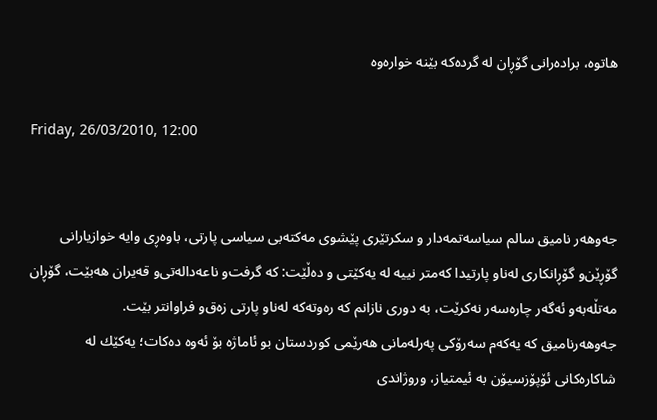هاتوه‌، براده‌رانی گۆڕان له‌ گرده‌كه‌ بێنه‌ خواره‌وه‌

Friday, 26/03/2010, 12:00


جه‌وهه‌ر نامیق سالم سیاسه‌تمه‌دار و سكرتێری‌ پێشوی‌ مه‌كته‌بی‌ سیاسی‌ پارتی‌، باوه‌ڕی‌ وایه‌ خوازیارانی گۆڕێن‌و گۆڕانكاری له‌ناو پارتیدا كه‌متر نییه‌ له‌ یه‌كێتی و ده‌ڵێت: كه‌ گرفت‌و ناعه‌داله‌تی‌و قه‌یران هه‌بێت، گۆڕان مه‌تڵه‌به‌‌و ئه‌گه‌ر چاره‌سه‌ر نه‌كرێت، به‌ دوری نازانم كه‌ ره‌وته‌كه‌ له‌ناو پارتی‌ زه‌ق‌و فراوانتر بێت.
جه‌وهه‌رنامیق كه‌ یه‌كه‌م سه‌رۆكی‌ په‌رله‌مانی‌ هه‌رێمی‌ كوردستان بو ئاماژه‌ بۆ ئه‌وه‌ ده‌كات؛ یه‌كێك له‌ شاكاره‌كانی ئۆپۆزسیۆن به‌ ئیمتیاز، وروژاندی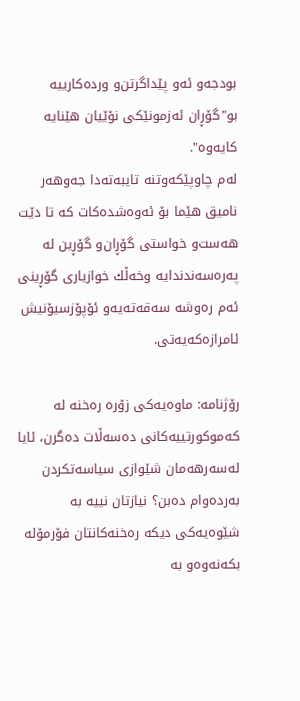بودجه‌‌و ئه‌و پێداگرتن‌و ورده‌كارییه‌ بو"گۆڕان ئه‌زمونێكی نۆێیان هێنایه‌ كایه‌وه‌".
له‌م چاوپێكه‌وتنه‌ تایبه‌ته‌دا جه‌وهه‌ر نامیق هێما بۆ ئه‌وه‌شده‌كات كه‌ تا دێت هه‌ست‌و خواستی گۆڕان‌و گۆڕین له‌ په‌ره‌سه‌ندندایه‌ وخه‌ڵك خوازیاری گۆڕینی ئه‌م ره‌وشه‌ سه‌قه‌ته‌یه‌‌و ئۆپۆزسیۆنیش ئامرازه‌كه‌یه‌تی.

رۆژنامه‌: ماوه‌یه‌كی زۆره‌ ره‌خنه‌ له‌ كه‌موكورتییه‌كانی ده‌سه‌ڵات ده‌گرن، ئایا له‌سه‌رهه‌مان شێوازی سیاسه‌تكردن به‌رده‌وام ده‌بن؟ نیازتان نییه‌ به‌ شێوه‌یه‌كی دیكه‌ ره‌خنه‌كانتان فۆرمۆله‌ بكه‌نه‌وه‌و به‌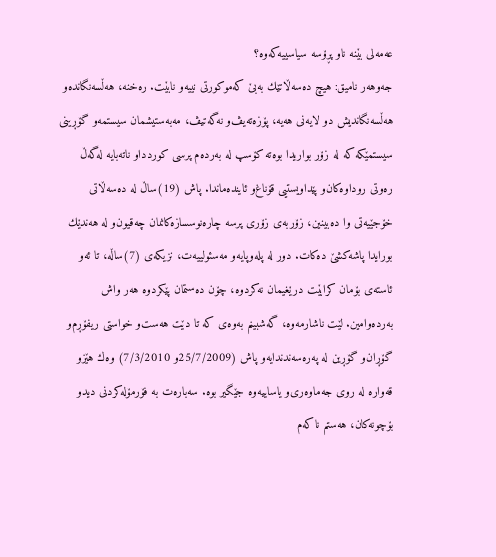عه‌مه‌لی بێنه‌ ناو پڕۆسه‌ سیاسییه‌كه‌وه‌؟
جه‌وهه‌ر نامیق: هیچ ده‌سه‌ڵاتێك به‌بێ‌ كه‌موكورتی نییه‌‌و نابێت. ره‌خنه‌، هه‌ڵسه‌نگانده‌‌و هه‌ڵسه‌نگاندیش دو لایه‌نی هه‌یه‌، پۆزه‌ته‌یڤ‌و نه‌گه‌تیڤ، مه‌به‌ستیشمان سیستمه‌‌و گۆڕینی سیستمێكه‌ كه‌ له‌ زۆر بواریدا بوه‌ته‌ كۆسپ له‌ به‌رده‌م پرسی كورددا‌و ناته‌بایه‌ له‌گه‌ڵ‌ ره‌وتی روداوه‌كان‌و پێداویستیی قۆناغ‌و ئاینده‌ماندا. پاش (19)ساڵ‌ له‌ ده‌سه‌ڵاتی خۆجێیه‌تی وا ده‌بینین، زۆربه‌ی زۆری پرسه‌ چاره‌نوسسازه‌كانمان چه‌قیون‌و له‌ هه‌ندێك بورایدا پاشه‌كشێ‌ ده‌كات. دور له‌ پله‌وپایه‌‌و مه‌سئولییه‌ت، نزیكه‌ی (7)ساڵه‌، تا ئه‌و ئاسته‌ی بۆمان كرابێت درێغیمان نه‌كردوه‌، چۆن ده‌ستمان پێكردوه‌ هه‌ر واش به‌رده‌وامین. لێت ناشارمه‌وه، گه‌شبینم به‌وه‌ی كه‌ تا دێت هه‌ست‌و خواستی ریفۆڕم‌و گۆڕان‌و گۆڕین له‌ په‌ره‌سه‌ندندایه‌‌و پاش (25/7/2009و 7/3/2010) وه‌ك هێز‌و قه‌واره‌ له‌ روی جه‌ماوه‌ری‌و یاساییه‌وه‌ جێگیر بوه‌. سه‌باره‌ت به‌ فۆرمۆله‌كردنی دیدو بۆچونه‌كان، هه‌ستم ناكه‌م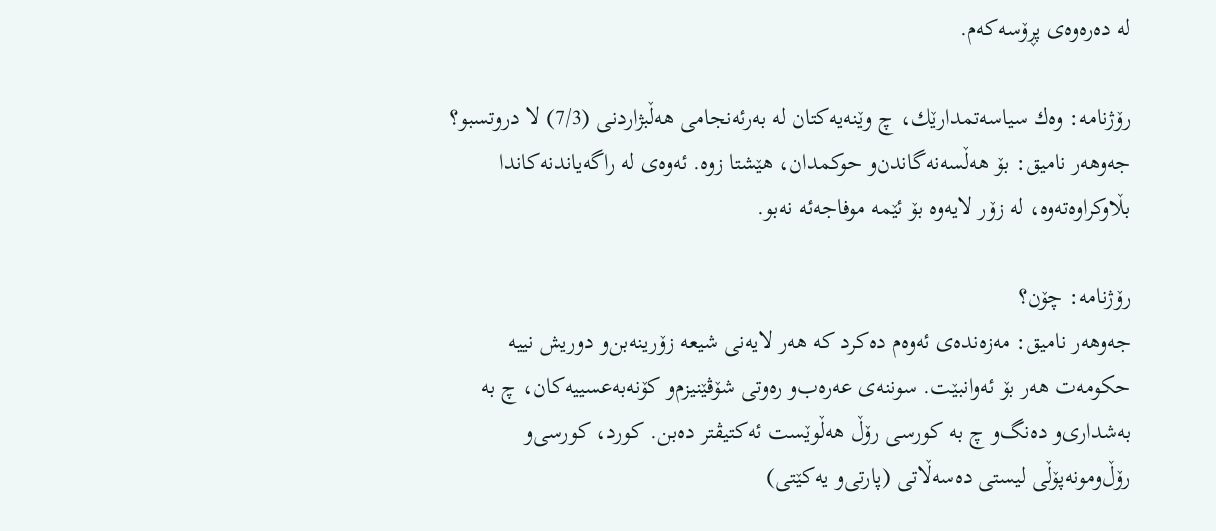له‌ ده‌ره‌وه‌ی‌ پڕۆسه‌كه‌م.

رۆژنامه‌: وه‌ك سیاسه‌تمدارێك، چ وێنه‌یه‌كتان له‌ به‌رئه‌نجامی هه‌ڵبژاردنی (7/3) لا دروتسبو؟
جه‌وهه‌ر نامیق: بۆ هه‌ڵسه‌نه‌گاندن‌و حوكمدان، هێشتا زوه‌. ئه‌وه‌ی له‌ راگه‌یاندنه‌كاندا بڵاوكراوه‌ته‌وه‌، له‌ زۆر لایه‌وه‌ بۆ ئێمه‌ موفاجه‌ئه‌ نه‌بو.

رۆژنامه‌: چۆن؟
جه‌وهه‌ر نامیق: مه‌زه‌نده‌ی ئه‌وه‌م ده‌كرد كه‌ هه‌ر لایه‌نی شیعه‌ زۆرینه‌بن‌و دوریش نییه‌ حكومه‌ت هه‌ر بۆ ئه‌وانبێت. سوننه‌ی عه‌ره‌ب‌و ره‌وتی شۆڤێنیزم‌و كۆنه‌به‌عسییه‌كان، چ به‌ به‌شداری‌و ده‌نگ‌و چ به‌ كورسی رۆڵ‌ هه‌ڵوێست ئه‌كتیڤتر ده‌بن. كورد، كورسی‌و رۆڵ‌ومونه‌پۆڵی لیستی ده‌سه‌ڵاتی‌ (پارتی‌و یه‌كێتی)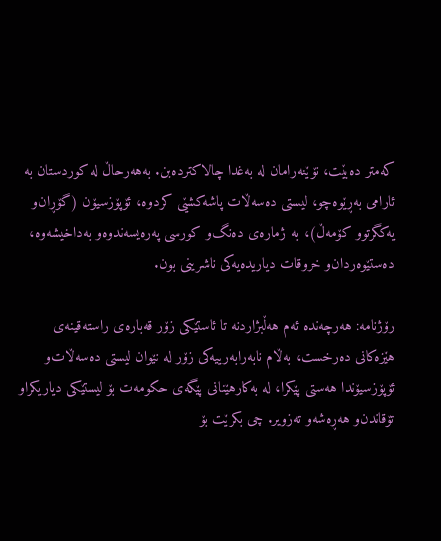كه‌متر ده‌بێت، نۆێنه‌رامان له‌ به‌غدا چالاكترده‌بن. به‌هه‌رحاڵ‌ له‌ كوردستان به‌ ئارامی به‌ڕێوه‌چو، لیستی ده‌سه‌ڵات پاشه‌كشێی‌ كردوه‌، ئۆپۆزسیۆن (گۆڕان‌و یه‌كگرتو‌و كۆمه‌ڵ‌)، به‌ ژماره‌ی ده‌نگ‌و كورسی په‌ره‌یسه‌ندوه‌‌و به‌داخیشه‌وه‌، ده‌ستێوه‌ردان‌و خروقات دیاریده‌یه‌كی ناشرینی بون.

رۆژنامه: هه‌رچه‌نده‌ ئه‌م هه‌ڵبژاردنه‌ تا ئاستێكی زۆر قه‌باره‌ی راسته‌قینه‌ی هێزه‌كانی ده‌رخست، به‌ڵام نابه‌رابه‌رییه‌كی زۆر له‌ نێوان لیستی ده‌سه‌ڵات‌و ئۆپۆزسیۆندا هه‌ستی پێكرا، له‌ به‌كارهێنانی پێگه‌ی حكومه‌ت بۆ لیستێكی دیاریكراو تۆقاندن‌و هه‌ڕه‌شه‌‌و ته‌زویر. چی بكرێت بۆ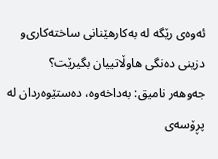ئه‌وه‌ی رێگه‌ له‌ به‌كارهێنانی ساخته‌كاری‌و دزینی ده‌نگی هاوڵاتییان بگیرێت؟
جه‌وهه‌ر نامیق: به‌داخه‌وه‌، ده‌ستێوه‌ردان له‌ پڕۆسه‌ی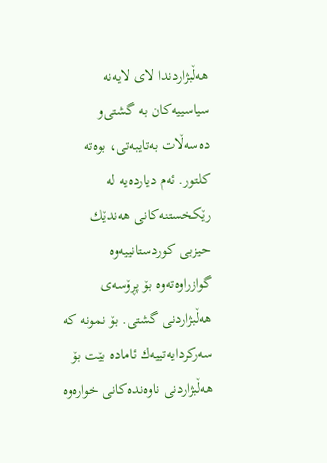هه‌ڵبژاردندا لای لایه‌نه‌ سیاسییه‌كان به‌ گشتی‌و ده‌سه‌ڵات به‌تایبه‌تی، بوه‌ته‌ كلتور. ئه‌م دیارده‌یه‌ له‌ رێكخستنه‌كانی هه‌ندێك حیزبی كوردستانییه‌وه‌ گوازراوه‌ته‌وه‌ بۆ پڕۆسه‌ی هه‌ڵبژاردنی گشتی. بۆ نمونه‌ كه‌ سه‌ركردایه‌تییه‌ك ئاماده‌ بێت بۆ هه‌ڵبژاردنی ناوه‌نده‌كانی خواره‌وه‌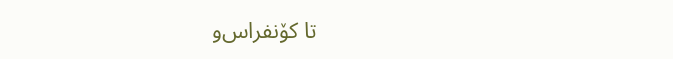تا كۆنفراس‌و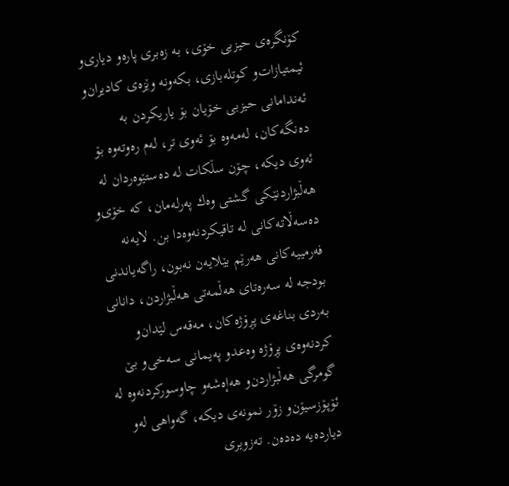كۆنگره‌ی حیزبی خۆی، به‌ زه‌بری پاره‌‌و دیاری‌و ئیمتیازات‌و كوتله‌بازی، بكه‌ونه‌ وێزه‌ی كادیران‌و ئه‌ندامانی حیزبی خۆیان بۆ یاریكردن به‌ ده‌نگه‌كان، له‌مه‌وه‌ بۆ ئه‌وی تر، له‌م ره‌وته‌وه‌ بۆ ئه‌وی دیكه‌، چۆن سڵكات له‌ ده‌ستێوه‌ردان له‌ هه‌ڵبژاردنێكی گشتی وه‌ك په‌رله‌مان، كه‌ خۆی‌و ده‌سه‌ڵاته‌كانی له‌ تاقیكردنه‌وه‌دا بن. لایه‌نه‌ فه‌رمییه‌كانی هه‌رێم بێلایه‌ن نه‌بون، راگه‌یاندنی بودجه‌ له‌ سه‌ره‌تای هه‌ڵمه‌تی هه‌ڵبژاردن، دانانی به‌ردی بناغه‌ی پڕۆژه‌كان، مه‌قه‌س لێدان‌و كردنه‌وه‌ی پڕۆژه‌ وه‌عد‌و په‌یمانی سه‌خی‌و بێ‌ گومرگی‌ هه‌ڵبژاردن‌و هه‌إه‌شه‌‌و چاوسوركردنه‌وه‌ له‌ ئۆپۆزسیۆن‌و زۆر نمونه‌ی دیكه‌، گه‌واهی له‌و دیارده‌یه‌ ده‌ده‌ن. ته‌زویری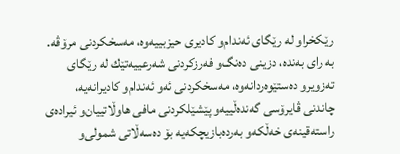رێكخراو له‌ رێگای ئه‌ندام‌و كادیری حیزبییه‌وه‌، مه‌سخكردنی مرۆڤه‌. به‌ رای به‌نده‌، دزینی ده‌نگ‌و فه‌رزكردنی شه‌رعییه‌تێك له‌ رێگای ته‌زویر‌و ده‌ستێوه‌ردانه‌وه‌، مه‌سخكردنی ئه‌و ئه‌ندام‌و كادیرانه‌یه‌، چاندنی ڤایرۆسی گه‌نده‌ڵییه‌‌و پێشێلكردنی مافی هاوڵاتییان‌و ئیراده‌ی راسته‌قینه‌ی خه‌ڵكه‌‌و به‌رده‌بازیچكه‌یه‌ بۆ ده‌سه‌ڵاتی شمولی‌و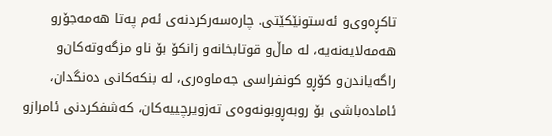تاكڕه‌وی‌و ئه‌ستونێكێتی. چاره‌سه‌ركردنه‌ی ئه‌م په‌تا هه‌مه‌جۆر‌و هه‌مه‌لایه‌نه‌یه‌، له‌ ماڵ‌‌و قوتابخانه‌‌و زانكۆ بۆ ناو مزگه‌وته‌كان‌و راگه‌یاندن‌و كۆڕ‌و كونفراسی جه‌ماوه‌ری، له‌ بنكه‌كانی ده‌نگدان، ئاماده‌باشی بۆ روبه‌ڕوبونه‌وه‌ی ته‌زویرچییه‌كان، كه‌شفكردنی ئامراز‌و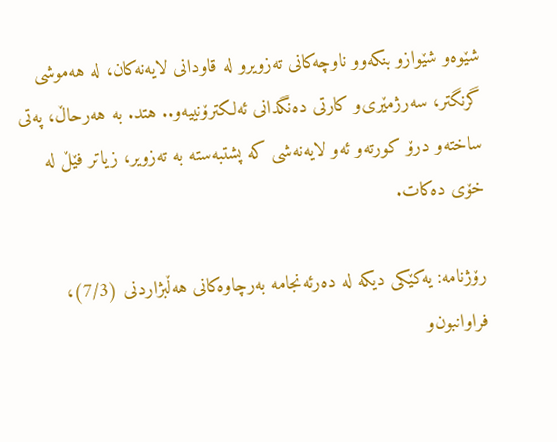شێوه‌و شێوازو بنكه‌و‌و ناوچه‌كانی ته‌زویر‌و له‌ قاودانی لایه‌نه‌كان، له‌ هه‌موشی گرنگتر، سه‌رژمێری‌و كارتی ده‌نگدانی ئه‌لكترۆنییه‌‌و.. هتد. به‌ هه‌رحاڵ‌، په‌تی ساخته‌‌و درۆ كورته‌‌و ئه‌و لایه‌نه‌شی‌ كه‌ پشتبه‌سته‌ به‌ ته‌زویر، زیاتر فێڵ‌ له‌ خۆی ده‌كات.

رۆژنامه‌: یه‌كێكی دیكه‌ له‌ ده‌رئه‌نجامه‌ به‌رچاوه‌كانی هه‌ڵبژاردنی (7/3)، فراوانبون‌و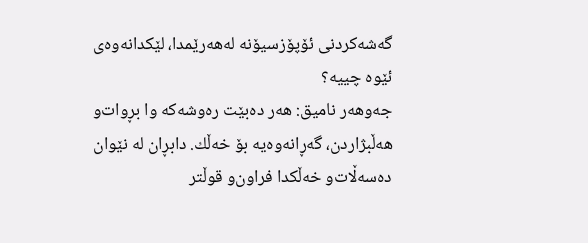گه‌شه‌كردنی ئۆپۆزسیۆنه‌ له‌هه‌رێمدا، لێكدانه‌وه‌ی ئێوه‌ چییه‌؟
جه‌وهه‌ر نامیق: هه‌ر ده‌بێت ره‌وشه‌كه‌ وا بڕوات‌و هه‌ڵبژاردن، گه‌ڕانه‌وه‌یه‌ بۆ خه‌ڵك. دابڕان له‌ نێوان ده‌سه‌ڵات‌و خه‌ڵكدا فراون‌و قوڵتر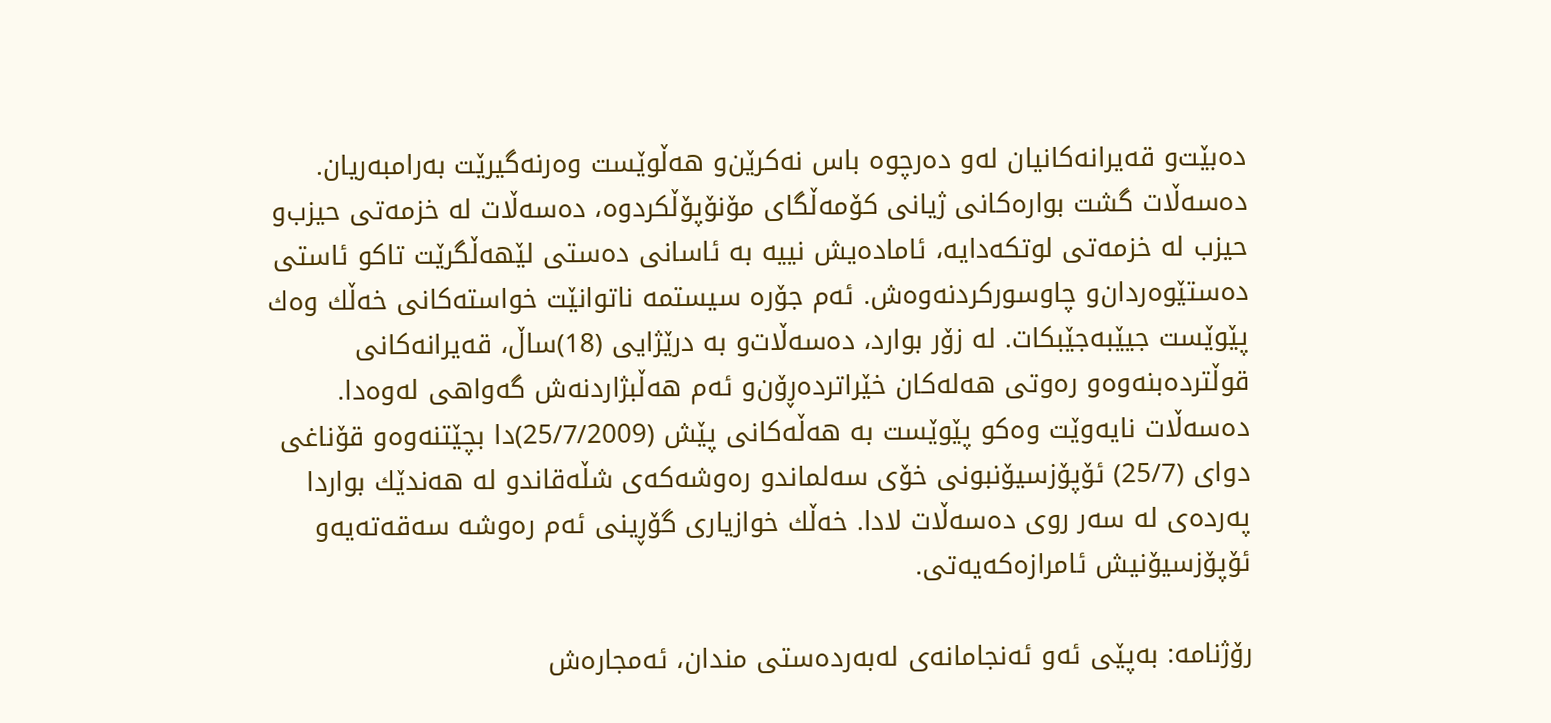ده‌بێت‌و قه‌یرانه‌كانیان له‌و ده‌رچوه‌ باس نه‌كرێن‌و هه‌ڵوێست وه‌رنه‌گیرێت به‌رامبه‌ریان. ده‌سه‌ڵات گشت بواره‌كانی ژیانی كۆمه‌ڵگای مۆنۆپۆڵكردوه‌، ده‌سه‌ڵات له‌ خزمه‌تی حیزب‌و حیزب له‌ خزمه‌تی لوتكه‌دایه‌، ئاماده‌یش نییه‌ به‌ ئاسانی ده‌ستی لێهه‌ڵگرێت تاكو ئاستی ده‌ستێوه‌ردان‌و چاوسوركردنه‌وه‌ش. ئه‌م جۆره‌ سیستمه‌ ناتوانێت خواسته‌كانی خه‌ڵك وه‌ك پێوێست جیێبه‌جێبكات. له‌ زۆر بوارد، ده‌سه‌ڵات‌و به‌ درێژایی (18)ساڵ‌، قه‌یرانه‌كانی قوڵترده‌بنه‌وه‌‌و ره‌وتی هه‌له‌كان خێراترده‌ڕۆن‌و ئه‌م هه‌ڵبژاردنه‌ش گه‌واهی له‌وه‌دا. ده‌سه‌ڵات نایه‌وێت وه‌كو پێوێست به‌ هه‌ڵه‌كانی پێش (25/7/2009)دا بچێتنه‌وه‌‌و قۆناغی دوای (25/7) ئۆپۆزسیۆنبونی خۆی سه‌لماند‌و ره‌وشه‌كه‌ی شڵه‌قاند‌و له هه‌ندێك بواردا په‌رده‌ی له‌ سه‌ر روی ده‌سه‌ڵات لادا. خه‌ڵك خوازیاری گۆڕینی ئه‌م ره‌وشه‌ سه‌قه‌ته‌یه‌‌و ئۆپۆزسیۆنیش ئامرازه‌كه‌یه‌تی.

رۆژنامه‌: به‌پێی ئه‌و ئه‌نجامانه‌ی له‌به‌رده‌ستی مندان، ئه‌مجاره‌ش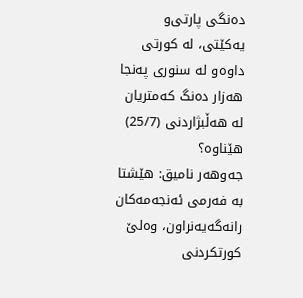ده‌نگی پارتی‌و یه‌كێتی، له‌ كورتی داوه‌‌و له‌ سنوری په‌نجا هه‌زار ده‌نگ كه‌متریان له‌ هه‌ڵبژاردنی (25/7) هێناوه‌؟
جه‌وهه‌ر نامیق: هێشتا به‌ فه‌رمی ئه‌نجه‌مه‌كان رانه‌گه‌یه‌نراون، وه‌لێ كورتكردنی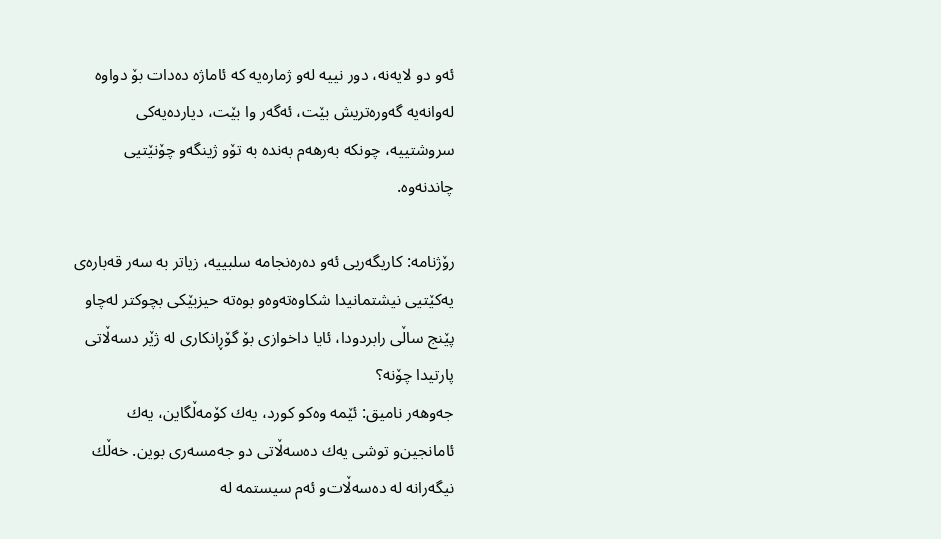ئه‌و دو لایه‌نه‌، دور نییه‌ له‌و ژماره‌یه‌ كه‌ ئاماژه‌ ده‌دات بۆ دواوه‌ له‌وانه‌یه‌ گه‌وره‌تریش بێت، ئه‌گه‌ر وا بێت، دیارده‌یه‌كی سروشتییه‌، چونكه‌ به‌رهه‌م به‌نده‌ به‌ تۆ‌و ژینگه‌‌و چۆنێتیی چاندنه‌وه‌.

رۆژنامه‌: كاریگه‌ریی ئه‌و ده‌ره‌نجامه‌ سلبییه‌، زیاتر به‌ سه‌ر قه‌باره‌ی یه‌كێتیی نیشتمانیدا شكاوه‌ته‌وه‌‌و بوه‌ته‌ حیزبێكی‌ بچوكتر له‌چاو پێنج ساڵی رابردودا، ئایا داخوازی بۆ گۆڕانكاری له‌ ژێر دسه‌ڵاتی پارتیدا چۆنه‌؟
جه‌وهه‌ر نامیق: ئێمه‌ وه‌كو كورد، یه‌ك كۆمه‌ڵگاین، یه‌ك ئامانجین‌و توشی یه‌ك ده‌سه‌ڵاتی دو جه‌مسه‌ری بوین. خه‌ڵك نیگه‌رانه‌ له‌ ده‌سه‌ڵات‌و ئه‌م سیستمه‌ له‌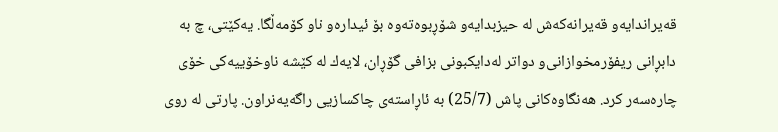قه‌یراندایه‌‌و قه‌یرانه‌كه‌ش له‌ حیزبدایه‌‌و شۆڕبوه‌ته‌وه‌ بۆ ئیداره‌‌و ناو كۆمه‌ڵگا. یه‌كێتی، چ به‌ دابڕانی ریفۆرمخوازانی‌و دواتر له‌دایكبونی بزافی گۆڕان، لایه‌ك له‌ كێشه‌ ناوخۆییه‌كی خۆی چاره‌سه‌ر كرد. هه‌نگاوه‌كانی پاش (25/7) به‌ ئاڕاسته‌ی چاكسازیی راگه‌یه‌نراون. پارتی له‌ روی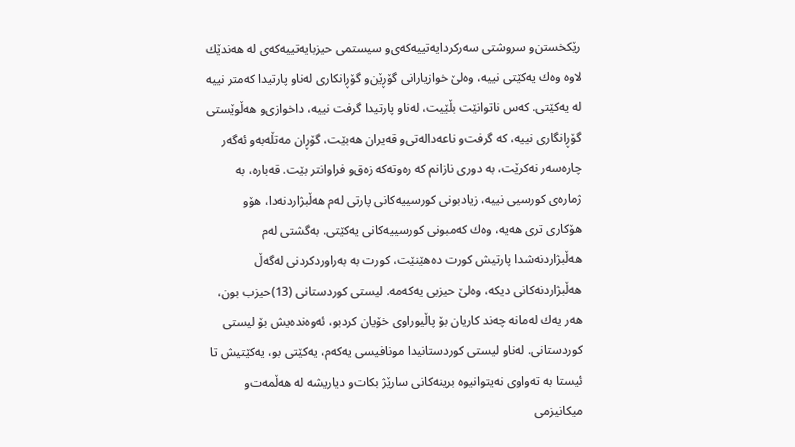رێكخستن‌و سروشتی سه‌ركردایه‌تییه‌كه‌ی‌و سیستمی‌ حیزبایه‌تییه‌كه‌ی له‌ هه‌ندێك لاوه‌ وه‌ك یه‌كێتی نییه‌، وه‌لێ خوازیارانی گۆڕێن‌و گۆڕانكاری له‌ناو پارتیدا كه‌متر نییه‌ له‌ یه‌كێتی‌. كه‌س ناتوانێت بڵێیت، له‌ناو پارتیدا گرفت نییه‌، داخوازی‌و هه‌ڵوێستی گۆڕانگاری نییه‌، كه‌ گرفت‌و ناعه‌داله‌تی‌و قه‌یران هه‌بێت، گۆڕان مه‌تڵه‌به‌‌و ئه‌گه‌ر چاره‌سه‌ر نه‌كرێت، به‌ دوری نازانم كه‌ ره‌وته‌كه‌ زه‌ق‌و فراوانتر بێت. قه‌باره‌، به‌ ژماره‌ی كورسیی نییه‌، زیادبونی كورسییه‌كانی پارتی له‌م هه‌ڵبژاردنه‌دا، هۆ‌و هۆكاری تری هه‌یه‌، وه‌ك كه‌مبونی كورسییه‌كانی یه‌كێتی. به‌گشتی له‌م هه‌ڵبژاردنه‌شدا پارتیش كورت ده‌هێنێت، كورت به‌ به‌راوردكردنی له‌گه‌ڵ‌ هه‌ڵبژاردنه‌كانی دیكه‌، وه‌لێ حیزبی یه‌كه‌مه‌. لیستی كوردستانی (13)حیزب بون، هه‌ر یه‌ك له‌مانه‌ چه‌ند كاریان بۆ پاڵیوراوی خۆیان كردبو، ئه‌وه‌نده‌یش بۆ لیستی كوردستانی. له‌ناو لیستی كوردستانیدا مونافیسی یه‌كه‌م، یه‌كێتی بو، یه‌كێتیش تا ئیستا به‌ ته‌واوی نه‌یتوانیوه‌ برینه‌كانی سارێژ بكات‌و دیاریشه‌ له‌ هه‌ڵمه‌ت‌و میكانیزمی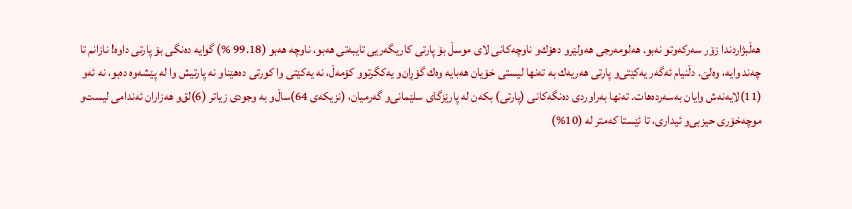هه‌ڵبژاردندا زۆر سه‌ركه‌وتو نه‌بو. هه‌لومه‌رجی هه‌ولێر‌و دهۆك‌و ناوچه‌كانی لای موسڵ‌ بۆ پارتی كاریگه‌ریی‌ تایبه‌تی هه‌بو، ناوچه‌ هه‌بو (99.18 %) گوایه‌ ده‌نگی بۆ پارتی داوه‌! نازانم تا چه‌ند وایه‌، وه‌لێ. دڵنیام ئه‌گه‌ر یه‌كێتی‌و پارتی هه‌ریه‌ك به‌ ته‌نها لیستی خۆیان هه‌بایه‌ وه‌ك گۆڕان‌و یه‌كگرتو‌و كۆمه‌ڵ‌، نه‌ یه‌كێتی وا كورتی ده‌هێنا‌و نه‌ پارتیش وا له‌ پێشه‌وه ده‌بو، نه‌ ئه‌و (11)لایه‌نه‌ش وایان به‌سه‌رده‌هات. ته‌نها به‌راوردی ده‌نگه‌كانی (پارتی) بكه‌ن له‌ پارێزگای سلێمانی‌و گه‌رمیان، (نزیكه‌ی 64)ساڵ‌‌و به وجودی زیاتر (6)لق‌و هه‌زاران ئه‌ندامی لیست‌و موچه‌خۆری حیزبی‌و ئیداری‌، تا ئێستا كه‌متر له‌ (10%)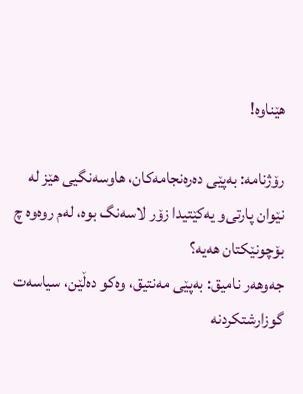هێناوه‌!

رۆژنامه‌: به‌پێی ده‌ره‌نجامه‌كان، هاوسه‌نگیی هێز له‌ نێوان پارتی‌و یه‌كێتیدا زۆر لاسه‌نگ بوه‌، له‌م روه‌وه‌ چ بۆچونێكتان هه‌یه‌؟
جه‌وهه‌ر نامیق: به‌پێی مه‌نتیق، وه‌كو ده‌ڵێن، سیاسه‌ت گوزارشتكردنه‌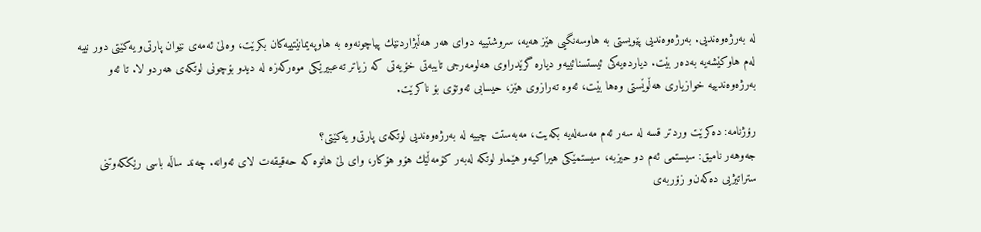له‌ به‌رژه‌وه‌ندیی. به‌رژه‌وه‌ندیی پێویستی به‌ هاوسه‌نگیی هێز هه‌یه‌، سروشتییه‌ دوای هه‌ر هه‌ڵبژاردنێك پیاچونه‌وه‌ به‌ هاوپه‌یمانێتییه‌‌كان بكرێت، وه‌لێ ئه‌مه‌ی نێوان پارتی‌و یه‌كێتی دور نییه‌ له‌م هاوكێشه‌یه‌ به‌ده‌ر بێت. دیارده‌یه‌كی ئیستسنائییه‌‌و دیاره‌ گرێدراوی هه‌لومه‌رجی تایبه‌تی خۆیه‌تی كه‌ زیاتر ته‌عبیرێكی موه‌ركه‌زه‌ له‌ دیدو بۆچونی لوتكه‌ی هه‌ردو لا. تا ئه‌و به‌رژه‌وه‌ندییه‌ خوازیاری هه‌ڵوێستی وه‌ها بێت، ئه‌وه‌ ته‌رازوی هێز، حیسابی ئه‌وتۆی بۆ ناكرێت.

رۆژنامه‌: ده‌كرێت وردتر قسه‌ له‌ سه‌ر ئه‌م مه‌سه‌له‌یه‌ بكه‌یت، مه‌به‌ستت چییه‌ له‌ به‌رژه‌وه‌ندیی لوتكه‌ی پارتی‌و یه‌كێتی؟
جه‌وهه‌ر نامیق: سیستمی ئه‌م دو حیزبه‌، سیستمێكی هیراكیه‌‌و هێما‌و لوتكه‌ له‌به‌ر كۆمه‌ڵێك هۆ‌و هۆكار، وای لێ هاتوه‌ كه‌ حه‌قیقه‌ت لای ئه‌وانه‌. چه‌ند ساڵه‌ باسی رێككه‌وتنی ستراتیژیی ده‌كه‌ن‌و زۆربه‌ی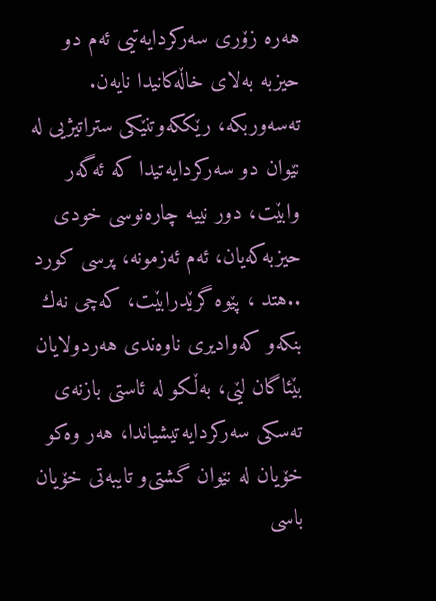هه‌ره‌ زۆری سه‌ركردایه‌تیی ئه‌م دو حیزبه‌ به‌لای خاڵه‌كانیدا نایه‌ن. ته‌سه‌وربكه‌، رێككه‌وتنێكی ستراتیژیی له‌ نێوان دو سه‌ركردایه‌تیدا كه‌ ئه‌گه‌ر وابێت، دور نییه‌ چاره‌نوسی خودی حیزبه‌كه‌یان، ئه‌م ئه‌زمونه‌، پرسی كورد ..هتد ، پێوه‌ گرێدرابێت، كه‌چی نه‌ك بنكه‌‌و كه‌وادیری ناوه‌ندی هه‌ردولایان بێئاگان لێی، به‌ڵكو له‌ ئاستی بازنه‌ی ته‌سكی سه‌ركردایه‌تیشیاندا، هه‌ر وه‌كو خۆیان له‌ نێوان گشتی‌‌و تایبه‌تی‌ خۆیان باسی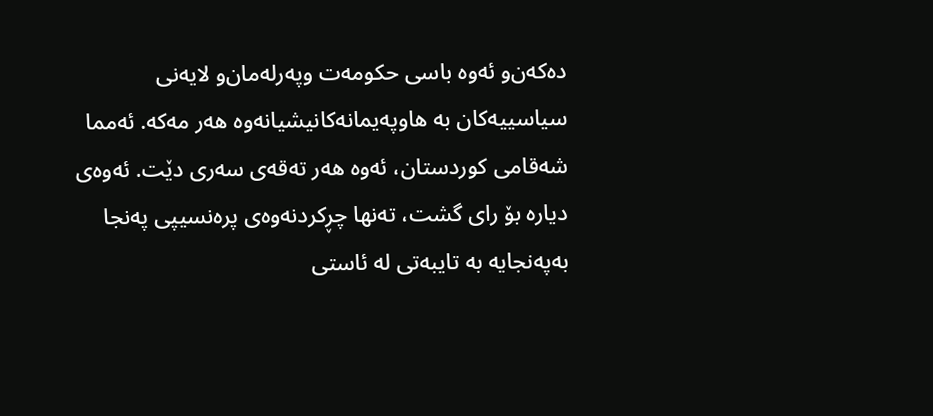ده‌كه‌ن‌و ئه‌وه‌ باسی حكومه‌ت وپه‌رله‌مان‌و لایه‌نی سیاسییه‌كان به‌ هاوپه‌یمانه‌كانیشیانه‌وه‌ هه‌ر مه‌كه‌. ئه‌مما شه‌قامی كوردستان، ئه‌وه‌ هه‌ر ته‌قه‌ی سه‌ری دێت. ئه‌وه‌ی دیاره‌ بۆ رای‌ گشت، ته‌نها چڕكردنه‌وه‌ی پره‌نسیپی په‌نجا به‌په‌نجایه‌ به‌ تایبه‌تی له‌ ئاستی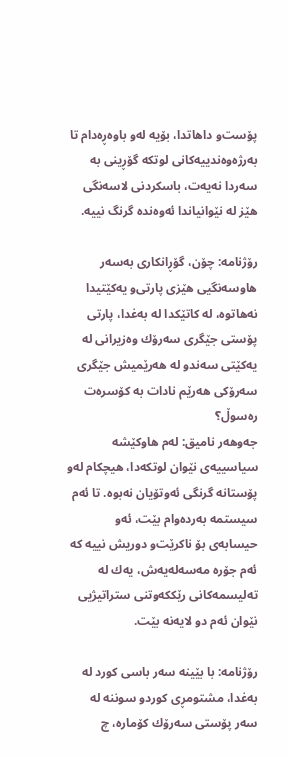پۆست‌و داهاتدا، بۆیه‌ له‌و باوه‌ڕه‌دام تا به‌رژه‌وه‌ندییه‌كانی لوتكه‌ گۆڕینی به‌ سه‌ردا نه‌یه‌ت، باسكردنی لاسه‌نگی هێز له‌ نێوانیاندا ئه‌وه‌نده‌ گرنگ نییه‌.

رۆژنامه: چۆن، گۆڕانكاری به‌سه‌ر هاوسه‌نگیی هێزی پارتی‌و یه‌كێتیدا نه‌هاتوه‌، له‌ كاتێكدا له‌ به‌غدا، پارتی پۆستی جێگری سه‌رۆك وه‌زیرانی له‌ یه‌كێتی سه‌ندو له‌ هه‌رێمیش جێگری سه‌رۆكی هه‌رێم نادات به‌ كۆسره‌ت ره‌سوڵ‌؟
جه‌وهه‌ر نامیق: له‌م هاوكێشه‌ سیاسییه‌ی نێوان لوتكه‌دا، هیچكام له‌و پۆستانه‌ گرنگی ئه‌وتۆیان نه‌بوه‌. تا ئه‌م سیستمه‌ به‌رده‌وام بێت، ئه‌و حیسابه‌ی بۆ ناكرێت‌و دوریش نییه‌ كه‌ ئه‌م جۆره‌ مه‌سه‌له‌یه‌ش، یه‌ك له‌ ته‌لیسمه‌كانی رێككه‌وتنی ستراتیژیی نێوان ئه‌م دو لایه‌نه‌ بێت.

رۆژنامه‌: با بێینه‌ سه‌ر باسی كورد له‌ به‌غدا، مشتومڕی كورد‌و سوننه‌ له‌ سه‌ر پۆستی سه‌رۆك كۆماره‌، چ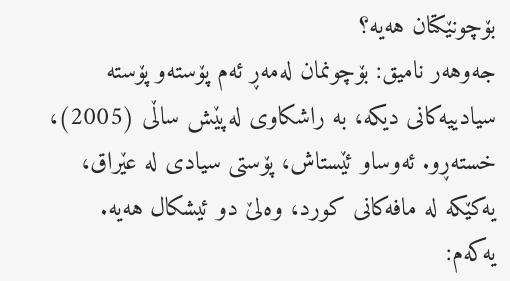بۆچونێكتان هه‌یه‌؟
جه‌وهه‌ر نامیق: بۆچونمان له‌مه‌ڕ ئه‌م پۆسته‌‌و پۆسته‌ سیادییه‌كانی دیكه‌، به‌ راشكاوی له‌پێش ساڵی (2005)، خسته‌ڕو. ئه‌وسا‌و ئێستاش، پۆستی‌ سیادی‌ له‌ عێراق، یه‌كێكه‌ له‌ مافه‌كانی كورد، وه‌لێ دو ئیشكال هه‌یه‌. یه‌كه‌م: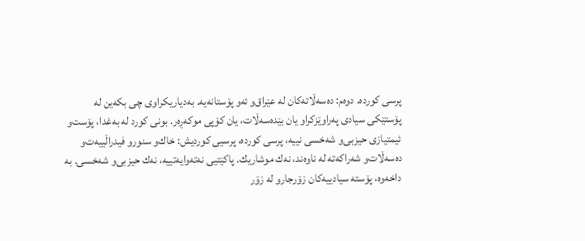پرسی كورده‌. دوه‌م: ده‌سه‌ڵاته‌كان له‌ عێراق‌و ئه‌و پۆستانه‌یه‌. به‌دیاریكراوی‌ چی بكه‌ین له‌ پۆستێكی سیادی په‌راوێزكراو یان بێده‌سه‌ڵات، یان كۆپی موكه‌ڕه‌ر. بونی كورد له‌ به‌غدا، پۆست‌و ئیمتیازی حیزبی‌و شه‌خسی نییه‌، پرسی كورده‌، پرسیی كوردیش: خاك‌و سنورو فیدراڵییه‌ت‌و ده‌سه‌ڵات‌و شه‌راكه‌ته‌ له‌ ناوه‌ند، نه‌ك موشاریك. پاكێتیی نه‌ته‌وایه‌تییه‌، نه‌ك حیزبی‌و شه‌خسی. به‌ داخه‌وه‌، پۆسته‌ سیادییه‌كان زۆرجار‌و له‌ زۆر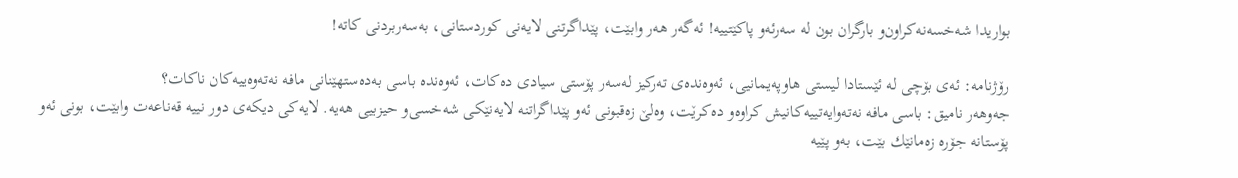بواریدا شه‌خسه‌نه‌كراون‌و بارگران بون له‌ سه‌رئه‌و پاكێتییه‌! ئه‌گه‌ر هه‌ر وابێت، پێداگرتنی لایه‌نی كوردستانی، به‌سه‌ربردنی كاته‌!

رۆژنامه‌: ئه‌ی بۆچی له‌ ئێستادا لیستی هاوپه‌یمانیی، ئه‌وه‌نده‌ی ته‌ركیز له‌سه‌ر پۆستی سیادی ده‌كات، ئه‌وه‌نده‌ باسی به‌ده‌ستهێنانی مافه‌ نه‌ته‌وه‌ییه‌كان ناكات؟
جه‌وهه‌ر نامیق: باسی مافه‌ نه‌ته‌وایه‌تییه‌كانیش كراوه‌‌و ده‌كرێت، وه‌لێ زه‌قبونی ئه‌و پێداگراتنه‌ لایه‌نێكی شه‌خسی‌و حیزبیی هه‌یه‌. لایه‌كی دیكه‌ی دور نییه‌ قه‌ناعه‌ت وابێت، بونی‌ ئه‌و پۆستانه‌ جۆره‌ زه‌مانێك بێت، به‌و پێیه‌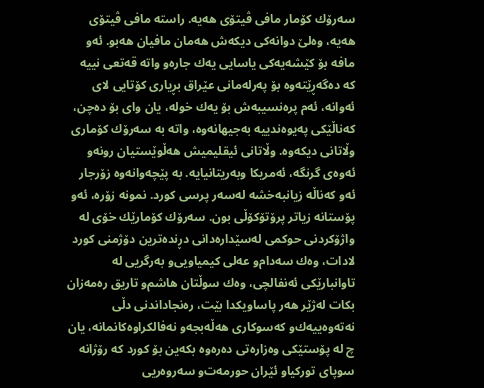سه‌رۆك كۆمار مافی ڤیتۆی هه‌یه‌. راسته‌ مافی ڤیتۆی هه‌یه‌، وه‌لێ دوانه‌كی دیكه‌ش هه‌مان مافیان هه‌بو. ئه‌و مافه‌ بۆ كێشه‌یه‌كی یاسایی یه‌ك جاره‌‌و واته‌ قه‌تعی نییه‌ كه‌ ده‌گه‌ڕێته‌وه‌ بۆ په‌رله‌مانی عێراق بڕیاری كۆتایی‌ لای ئه‌وانه‌، ئه‌م پره‌نسیبه‌ش بۆ یه‌ك خوله‌، یان وای بۆ ده‌چن، كه‌ناڵێكی په‌‌یوه‌ندییه‌ به‌جیهانه‌وه‌، واته‌ به‌ سه‌رۆك كۆماری وڵاتانی دیكه‌وه‌. وڵاتانی ئیقلیمیش هه‌ڵوێستیان رونه‌‌و ئه‌وه‌ی گرنگه‌، ئه‌مریكا وبه‌ریتانیایه‌. به‌ پێچه‌وانه‌وه‌ زۆرجار ئه‌و كه‌ناڵه‌ زیانبه‌خشه‌ له‌سه‌ر پرسی كورد. نمونه‌ زۆره‌، ئه‌و پۆستانه‌ زیاتر پرۆتۆكۆڵی بون. سه‌رۆك كۆمارێك خۆی له‌ واژۆكردنی حوكمی له‌سێداره‌دانی دڕنده‌ترین دۆژمنی كورد لادات، وه‌ك سه‌دام‌و عه‌لی كیمیاویی‌و به‌رگریی‌ له‌ تاوانبارێكی ئه‌نفالچی، وه‌ك سوڵتان هاشم‌و تاریق ره‌مه‌زان بكات له‌ژێر هه‌ر پاساویكدا بێت، ره‌نجاداندنی دڵی نه‌ته‌وه‌ییه‌ك‌و كه‌سوكاری هه‌ڵه‌بجه‌‌و نه‌فالكراوه‌كانمانه‌، یان چ له‌ پۆستێكی وه‌زاره‌تی ده‌ره‌وه‌ بكه‌ین بۆ كورد كه‌ رۆژانه‌ سوپای توركیا‌و ئێران حورمه‌ت‌و سه‌روه‌ریی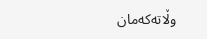وڵاته‌كه‌مان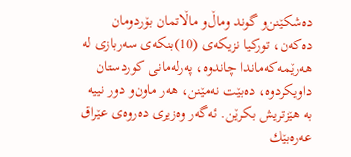ده‌شكێنن‌و گوند وماڵ‌‌و ماڵاتمان بۆردومان ده‌كه‌ن، توركیا نزیكه‌ی‌ (10)بنكه‌ی‌ سه‌ربازی له‌ هه‌رێمه‌كه‌ماندا چاندوه‌، په‌رله‌مانی كوردستان داویكردوه‌، ده‌بێت نه‌مێنن، هه‌ر ماون‌و دور نییه‌ به‌ هێزتریش بكرێن. ئه‌گه‌ر وه‌زیری ده‌روه‌ی عێراق عه‌ره‌بێك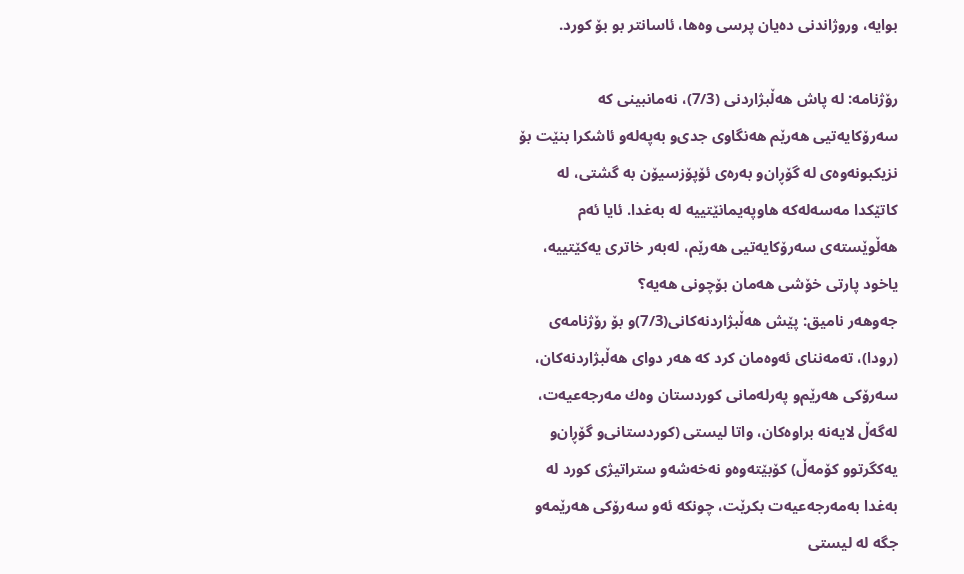بوایه‌، وروژاندنی ده‌یان پرسی وه‌ها، ئاسانتر بو بۆ كورد.

رۆژنامه‌: له‌ پاش هه‌ڵبژاردنی (7/3)، نه‌مانبینی كه‌ سه‌رۆكایه‌تیی هه‌رێم هه‌نگاوی جدی‌و به‌په‌له‌‌و ئاشكرا بنێت بۆ نزیكبونه‌وه‌ی له‌ گۆڕان‌و به‌ره‌ی ئۆپۆزسیۆن به‌ گشتی، له‌ كاتێكدا مه‌سه‌له‌كه‌ هاوپه‌یمانێتییه‌ له‌ به‌غدا. ئایا ئه‌م هه‌ڵوێسته‌ی‌ سه‌رۆكایه‌تیی هه‌رێم، له‌به‌ر خاتری یه‌كێتییه‌، یاخود پارتی خۆشی هه‌مان بۆچونی هه‌یه‌؟
جه‌وهه‌ر نامیق: پێش هه‌ڵبژاردنه‌كانی(7/3)و بۆ رۆژنامه‌ی‌ (رودا)، ته‌مه‌ننای ئه‌وه‌مان كرد كه‌ هه‌ر دوای هه‌ڵبژاردنه‌كان، سه‌رۆكی هه‌رێم‌و په‌رله‌مانی كوردستان وه‌ك مه‌رجه‌عیه‌ت، له‌گه‌ڵ‌ لایه‌نه‌ براوه‌كان، واتا لیستی (كوردستانی‌و گۆڕان‌و یه‌كگرتو‌و كۆمه‌ڵ‌) كۆبێته‌وه‌‌و نه‌خه‌شه‌‌و ستراتیژی كورد له‌ به‌غدا به‌مه‌رجه‌عیه‌ت بكرێت، چونكه‌ ئه‌و سه‌رۆكی هه‌رێمه‌‌و جگه‌ له‌ لیستی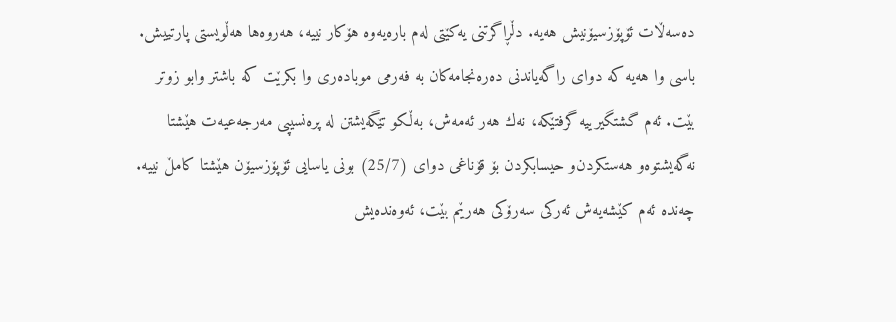ده‌سه‌ڵات ئۆپۆزسیۆنیش هه‌یه‌. دڵڕاگرتنی‌ یه‌كێتی له‌م باره‌یه‌وه‌ هۆكار نییه‌، هه‌روه‌ها هه‌ڵویستی پارتییش. باسی وا هه‌یه‌ كه‌ دوای راگه‌یاندنی ده‌ره‌نجامه‌كان به‌ فه‌رمی موباده‌ری وا بكرێت كه‌ باشتر وابو زوتر بێت. ئه‌م گشتگیرییه‌ گرفتێكه‌، نه‌ك هه‌ر ئه‌مه‌ش، به‌ڵكو تێگه‌یشتن له‌ پره‌نسیپی مه‌رجه‌عیه‌ت هێشتا نه‌گه‌یشتوه‌‌و هه‌ستكردن‌و حیسابكردن بۆ قۆناغی دوای (25/7) بونی یاسایی ئۆپۆزسیۆن هێشتا كامڵ‌ نییه‌. چه‌نده‌ ئه‌م كێشه‌یه‌ش ئه‌ركی سه‌رۆكی هه‌رێم بێت، ئه‌وه‌نده‌یش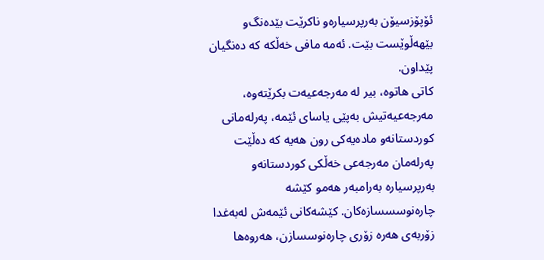ئۆپۆزسیۆن به‌رپرسیاره‌‌و ناكرێت بێده‌نگ‌و بێهه‌ڵوێست بێت. ئه‌مه‌ مافی خه‌ڵكه‌ كه‌ ده‌نگیان پێداون.
كاتی هاتوه‌، بیر له‌ مه‌رجه‌عیه‌ت بكرێته‌وه‌، مه‌رجه‌عیه‌تیش به‌پێی یاسای ئێمه‌، په‌رله‌مانی كوردستانه‌‌و ماده‌یه‌كی رون هه‌یه‌ كه‌ ده‌ڵێت په‌رله‌مان مه‌رجه‌عی خه‌ڵكی كوردستانه‌و به‌رپرسیاره‌ به‌رامبه‌ر هه‌مو كێشه‌ چاره‌نوسسسازه‌كان. كێشه‌كانی ئێمه‌ش له‌به‌غدا زۆربه‌ی هه‌ره‌ زۆری چاره‌نوسسازن، هه‌روه‌ها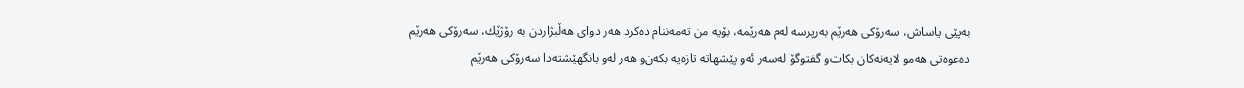به‌پێی یاساش، سه‌رۆكی هه‌رێم به‌رپرسه‌ له‌م هه‌رێمه‌، بۆیه‌ من ته‌مه‌ننام ده‌كرد هه‌ر دوای هه‌ڵبژاردن به‌ رۆژێك، سه‌رۆكی هه‌رێم ده‌عوه‌تی هه‌مو لایه‌نه‌كان بكات‌و گفتوگۆ له‌سه‌ر ئه‌و پێشهاته‌ تازه‌یه‌ بكه‌ن‌و هه‌ر له‌و بانگهێشته‌دا سه‌رۆكی هه‌رێم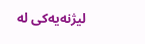لیژنه‌یه‌كی له‌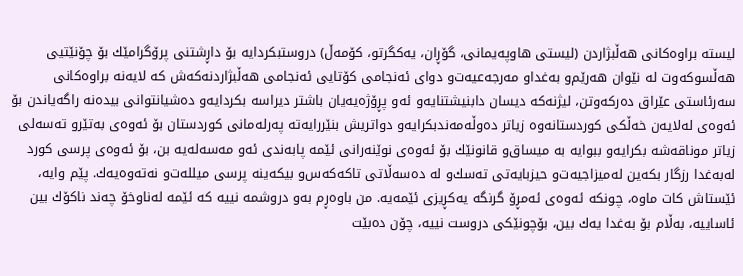لیسته‌ براوه‌كانی هه‌ڵبژاردن (لیستی هاوپه‌یمانی، گۆڕان، یه‌كگرتو، كۆمه‌ڵ) دروستبكردایه‌ بۆ داڕشتنی پرۆگرامێك بۆ چۆنێتیی هه‌ڵسوكه‌وت له‌ نێوان هه‌رێم‌و به‌غدا‌و مه‌رجه‌عیه‌ت‌و دوای ئه‌نجامی كۆتایی ئه‌نجامی هه‌ڵبژاردنه‌كه‌ش كه‌ لایه‌نه‌ براوه‌كانی سه‌رئاستی عێراق ده‌ركه‌وتن، لیژنه‌كه‌ دیسان دابنیشتنایه‌و ئه‌و پڕۆژه‌یه‌یان باشتر دیراسه‌ بكردایه‌‌و ده‌شیانتوانی بیده‌نه‌ راگه‌یاندن بۆ ئه‌وه‌ی له‌لایه‌ن خه‌ڵكی كوردستانه‌وه‌ زیاتر ده‌وڵه‌مه‌ندبكرایه‌و دواتریش بنێررایه‌ته‌ په‌رله‌مانی كوردستان بۆ ئه‌وه‌ی به‌تێرو ته‌سه‌لی‌ زیاتر موناقه‌شه‌ بكرایه‌‌و ببوایه‌ به‌ میساق‌و قانونێك بۆ ئه‌وه‌ی نوێنه‌رانی ئێمه‌ پابه‌ندی ئه‌و مه‌سه‌له‌یه‌ بن، بۆ ئه‌وه‌ی پرسی كورد له‌به‌غدا رزگار بكه‌ین له‌میزاجیه‌ت‌و حیزبایه‌تی ته‌سك‌و له‌ ده‌سه‌ڵاتی تاكه‌كه‌س‌و بیكه‌ینه‌ پرسی میلله‌ت‌و نه‌ته‌وه‌یه‌ك. پێم وایه‌، ئێستاش كات ماوه‌، چونكه‌ ئه‌وه‌ی ئه‌مڕۆ گرنگه‌ یه‌كڕیزی ئێمه‌یه‌. من باوه‌ڕم به‌و دروشمه‌ نییه‌ كه‌ ئێمه‌ له‌ناوخۆ چه‌ند ناكۆك بین ئاساییه‌، به‌ڵام بۆ به‌غدا یه‌ك بین، بۆچونێكی دروست نییه‌، چۆن ده‌بێت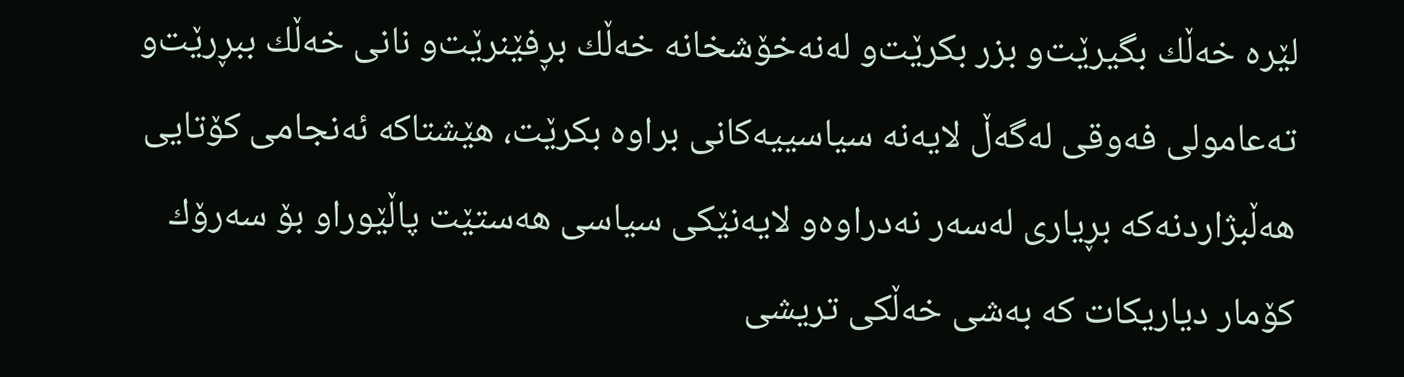لێره‌ خه‌ڵك بگیرێت‌و بزر بكرێت‌و له‌نه‌خۆشخانه‌ خه‌ڵك بڕفێنرێت‌و نانی خه‌ڵك ببڕرێت‌و ته‌عامولی فه‌وقی له‌گه‌ڵ‌ لایه‌نه‌ سیاسییه‌كانی براوه‌ بكرێت، هێشتاكه‌ ئه‌نجامی كۆتایی هه‌ڵبژاردنه‌كه‌ بڕیاری له‌سه‌ر نه‌دراوه‌و لایه‌نێكی سیاسی هه‌ستێت پاڵێوراو بۆ سه‌رۆك كۆمار دیاریكات كه‌ به‌شی‌ خه‌ڵكی تریشی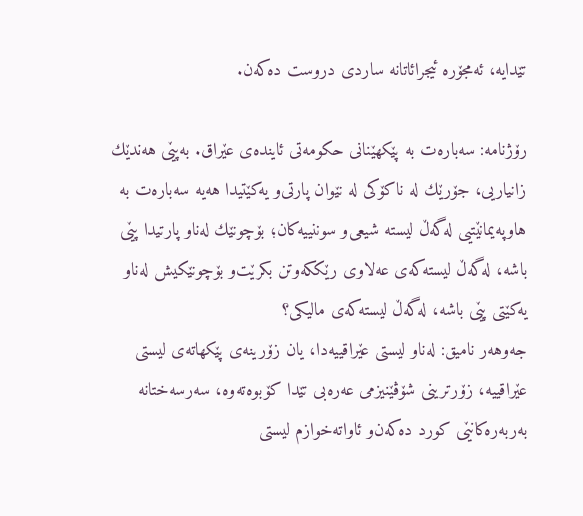تێدایه‌، ئه‌مجۆره‌ ئیجرائاتانه‌ ساردی دروست ده‌كه‌ن.

رۆژنامه‌: سه‌باره‌ت به‌ پێكهێنانی‌ حكومه‌تی‌ ئاینده‌ی‌ عێراق. به‌پێی هه‌ندێك زانیاریی، جۆرێك له‌ ناكۆكی له‌ نێوان پارتی‌و یه‌كێتیدا هه‌یه‌ سه‌باره‌ت به‌ هاوپه‌یمانێتیی‌ له‌گه‌ڵ‌ لیسته‌ شیعی‌و سوننییه‌كان؛ بۆچونێك له‌ناو پارتیدا پێی باشه‌، له‌گه‌ڵ لیسته‌كه‌ی عه‌لاوی رێككه‌وتن بكرێت‌و بۆچونێكیش له‌ناو یه‌كێتی پێی باشه‌، له‌گه‌ڵ‌ لیسته‌كه‌ی مالیكی؟
جه‌وهه‌ر نامیق: له‌ناو لیستی عێراقییه‌دا، یان زۆرینه‌ی‌ پێكهاته‌ی لیستی عێراقییه‌، زۆرترینی شۆڤێنیزمی عه‌ره‌بی تێدا كۆبوه‌ته‌وه‌، سه‌رسه‌ختانه‌ به‌ربه‌ره‌كانێی كورد ده‌كه‌ن‌و ئاواته‌خوازم لیستی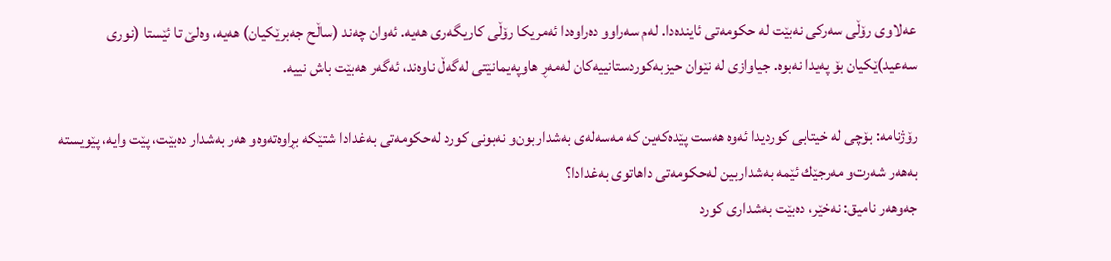عه‌لاوی رۆڵی‌ سه‌ركی نه‌بێت له‌ حكومه‌تی ئاینده‌دا. له‌م سه‌راو‌و ده‌راوه‌دا ئه‌مریكا رۆڵی كاریگه‌ری هه‌یه‌. ئه‌وان چه‌ند (ساڵح جه‌برێكیان) هه‌یه‌، وه‌لێ تا ئێستا (نوری سه‌عید)ێكیان بۆ په‌یدا نه‌بوه‌. جیاوازی له‌ نێوان حیزبه‌كوردستانییه‌كان له‌مه‌ڕ هاوپه‌یمانێتی له‌گه‌ڵ‌ ناوه‌ند، ئه‌گه‌ر هه‌بێت باش نییه‌.

رۆژنامه‌: بۆچی له‌ خیتابی كوردیدا ئه‌وه‌ هه‌ست پێده‌كه‌ین كه‌ مه‌سه‌له‌ی به‌شداربون‌و نه‌بونی كورد له‌حكومه‌تی به‌غدادا شتێكه‌ بڕاوه‌ته‌وه‌و هه‌ر به‌شدار ده‌بێت، پێت وایه‌، پێویسته‌ به‌هه‌ر شه‌رت‌و مه‌رجێك ئێمه‌ به‌شداربین له‌حكومه‌تی داهاتوی به‌غدادا؟
جه‌وهه‌ر نامیق: نه‌خێر، ده‌بێت به‌شداری كورد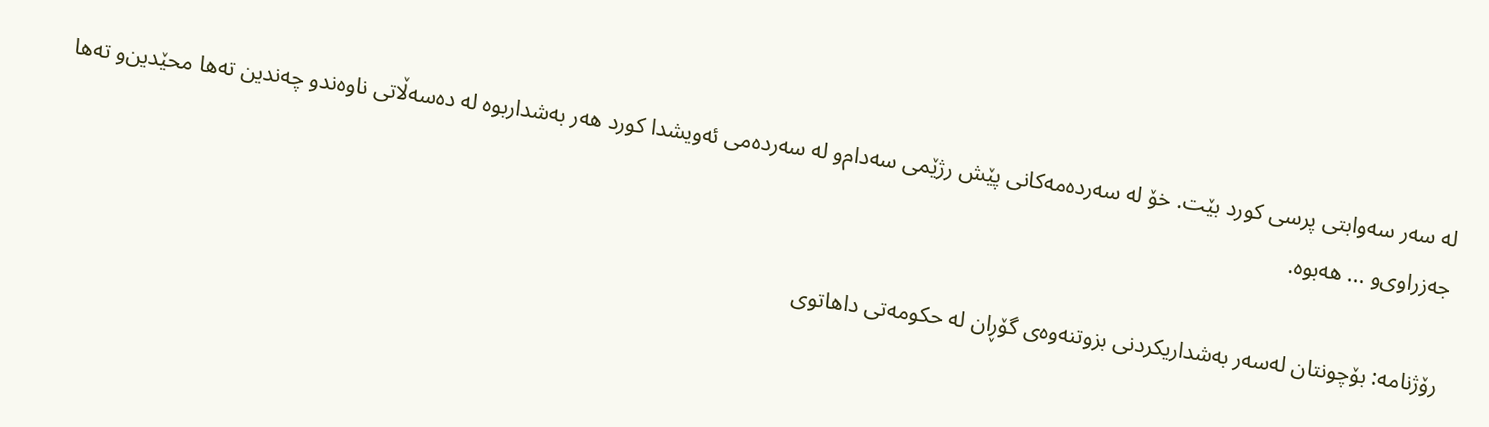له‌ سه‌ر سه‌وابتی پرسی كورد بێت. خۆ له‌ سه‌رده‌مه‌كانی پێش رژێمی سه‌دام‌و له‌ سه‌رده‌می ئه‌ویشدا كورد هه‌ر به‌شداربوه‌ له‌ ده‌سه‌ڵاتی ناوه‌ند‌و چه‌ندین ته‌ها محێدین‌و ته‌ها جه‌زراوی‌و ... هه‌بوه‌.

رۆژنامه‌: بۆچونتان له‌سه‌ر به‌شداریكردنی بزوتنه‌وه‌ی گۆڕان له‌ حكومه‌تی داهاتوی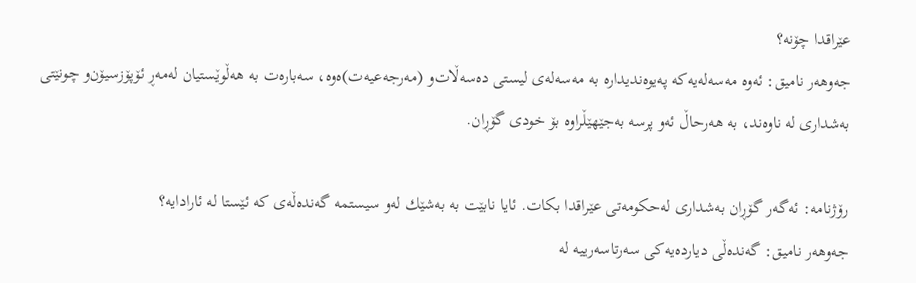عێراقدا چۆنه‌؟
جه‌وهه‌ر نامیق: ئه‌وه‌ مه‌سه‌له‌یه‌كه‌ په‌یوه‌ندیداره‌ به‌ مه‌سه‌له‌ی لیستی ده‌سه‌ڵات‌و (مه‌رجه‌عیه‌ت)ه‌وه‌، سه‌باره‌ت به‌ هه‌ڵوێستیان له‌مه‌ڕ ئۆپۆزسیۆن‌و چونێتی به‌شداری له‌ ناوه‌ند، به‌ هه‌رحاڵ‌ ئه‌و پرسه‌ به‌جێهێڵراوه‌ بۆ خودی گۆڕان.

رۆژنامه‌: ئه‌گه‌ر گۆڕان به‌شداری له‌حكومه‌تی عێراقدا بكات. ئایا نابێت به‌ به‌شێك له‌و سیستمه‌ گه‌نده‌ڵه‌ی كه‌ ئێستا له‌ ئارادایه‌؟
جه‌وهه‌ر نامیق: گه‌نده‌ڵی دیارده‌یه‌كی سه‌رتاسه‌رییه‌ له‌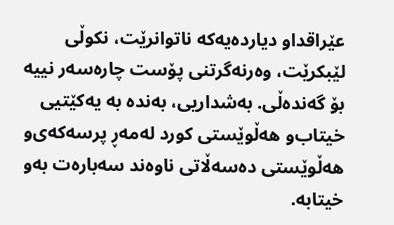عێراقدا‌و دیارده‌یه‌كه‌ ناتوانرێت، نكوڵی لێبكرێت، وه‌رنه‌گرتنی پۆست چاره‌سه‌ر نییه‌ بۆ گه‌نده‌ڵی. به‌شداریی، به‌نده‌ به‌ یه‌كێتیی خیتاب‌و هه‌ڵوێستی كورد له‌مه‌ڕ پرسه‌كه‌ی‌و هه‌ڵوێستی ده‌سه‌ڵاتی ناوه‌ند سه‌باره‌ت به‌و خیتابه‌.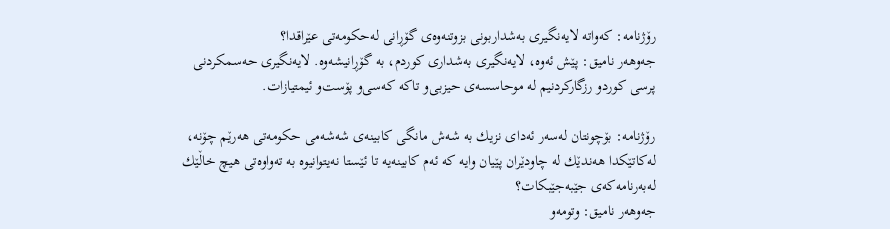رۆژنامه‌: كه‌واته‌ لایه‌نگیری به‌شداربونی بزوتنه‌وه‌ی گۆڕانی له‌حكومه‌تی عێراقدا؟
جه‌وهه‌ر نامیق: پێش ئه‌وه‌، لایه‌نگیری به‌شداری كوردم، به‌ گۆڕانیشه‌وه‌. لایه‌نگیری حه‌سمكردنی پرسی كورد‌و رزگاركردنیم له‌ موحاسسه‌ی حیزبی‌و تاكه‌ كه‌سی‌و پۆست‌و ئیمتیازات.

رۆژنامه‌: بۆچونتان له‌سه‌ر ئه‌دای نزیك به‌ شه‌ش مانگی كابینه‌ی شه‌شه‌می حكومه‌تی هه‌رێم چۆنه‌، له‌كاتێكدا هه‌ندێك له‌ چاودێران پێیان وایه‌ كه‌ ئه‌م كابینه‌یه‌ تا ئێستا نه‌یتوانیوه‌ به‌ ته‌واوه‌تی هیچ خاڵێك له‌به‌رنامه‌كه‌ی جێبه‌جێبكات؟
جه‌وهه‌ر نامیق: وتومه‌و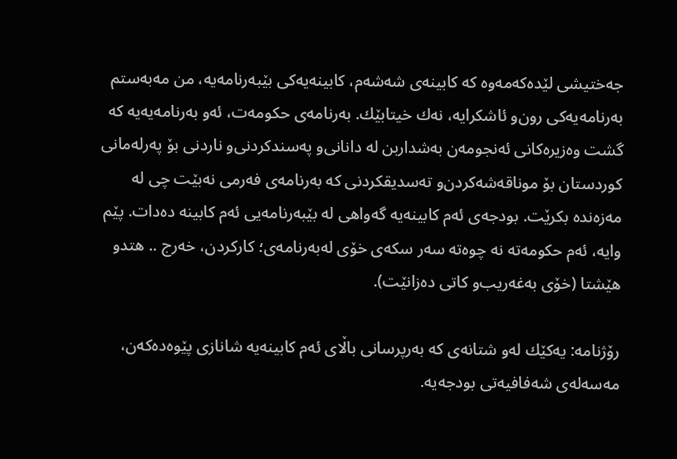جه‌ختیشی‌ لێده‌كه‌مه‌وه‌ كه‌ كابینه‌ی شه‌شه‌م، كابینه‌یه‌كی بێبه‌رنامه‌یه‌، من مه‌به‌ستم به‌رنامه‌یه‌كی رون‌و ئاشكرایه‌، نه‌ك خیتابێك. به‌رنامه‌ی حكومه‌ت، ئه‌و به‌رنامه‌یه‌یه‌ كه‌ گشت وه‌زیره‌كانی‌ ئه‌نجومه‌ن به‌شداربن له‌ دانانی‌و په‌سندكردنی‌و ناردنی بۆ په‌رله‌مانی كوردستان بۆ موناقه‌شه‌كردن‌و ته‌سدیقكردنی كه‌ به‌رنامه‌ی فه‌رمی نه‌بێت چی له‌ مه‌زه‌نده‌ بكرێت. بودجه‌ی ئه‌م كابینه‌یه‌ گه‌واهی له‌ بێبه‌رنامه‌یی ئه‌م كابینه‌ ده‌دات. پێم وایه‌، ئه‌م حكومه‌ته‌ نه‌ چوه‌ته‌ سه‌ر سكه‌ی خۆی له‌به‌رنامه‌ی؛ كاركردن، خه‌رج .. هتد‌و هێشتا (خۆی به‌غه‌ریب‌و كاتی ده‌زانێت).

رۆژنامه‌: یه‌كێك له‌و شتانه‌ی كه‌ به‌رپرسانی باڵای ئه‌م كابینه‌یه‌ شانازی پێوه‌ده‌كه‌ن، مه‌سه‌له‌ی شه‌فافیه‌تی بودجه‌یه‌.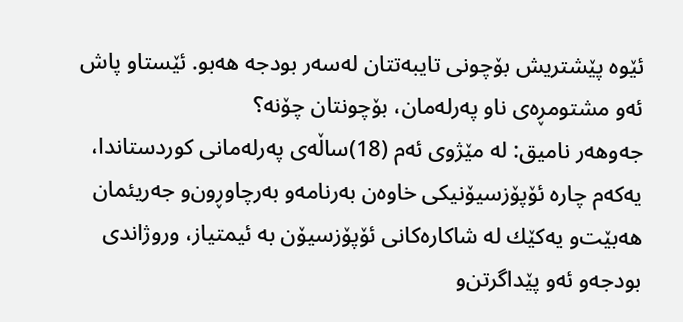ئێوه‌ پێشتریش بۆچونی تایبه‌تتان له‌سه‌ر بودجه‌ هه‌بو. ئێستا‌و پاش ئه‌و مشتومڕه‌ی ناو په‌رله‌مان، بۆچونتان چۆنه‌؟
جه‌وهه‌ر نامیق: له‌ مێژوی ئه‌م (18)ساڵه‌ی په‌رله‌مانی كوردستاندا، یه‌كه‌م چاره‌ ئۆپۆزسیۆنیكی خاوه‌ن به‌رنامه‌‌و به‌رچاوڕون‌و جه‌ریئمان هه‌بێت‌و یه‌كێك له‌ شاكاره‌كانی ئۆپۆزسیۆن به‌ ئیمتیاز، وروژاندی بودجه‌‌و ئه‌و پێداگرتن‌و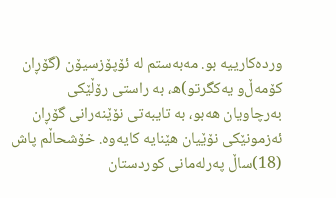ورده‌كارییه‌ بو. مه‌به‌ستم له‌ ئۆپۆزسیۆن (گۆڕان كۆمه‌ڵ‌‌و یه‌كگرتو)ه‌، به‌ راستی‌ رۆڵێكی به‌رچاویان هه‌بو، به‌ تایبه‌تی نۆێنه‌رانی گۆڕان ئه‌زمونێكی نۆێیان هێنایه‌ كایه‌وه‌. خۆشحاڵم پاش (18)ساڵ‌ په‌رله‌مانی كوردستان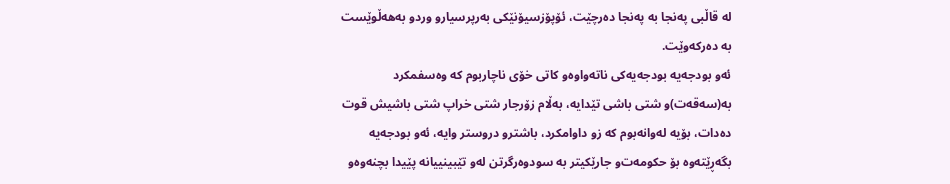له‌ قاڵبی په‌نجا به‌ په‌نجا ده‌رچێت، ئۆپۆزسیۆنێكی به‌رپرسیارو ورد‌و به‌هه‌ڵوێست به‌ ده‌ركه‌وێت.
ئه‌و بودجه‌یه‌ بودجه‌یه‌كی ناته‌واوه‌‌و كاتی خۆی ناچاربوم كه‌ وه‌سفمكرد به‌(سه‌قه‌ت)و شتی باشی تێدایه‌، به‌ڵام زۆرجار شتی خراپ شتی باشیش قوت ده‌دات، بۆیه‌ له‌وانه‌بوم كه‌ زو داوامكرد، باشتر‌و دروستر وایه‌، ئه‌و بودجه‌یه‌ بگه‌ڕێته‌وه‌ بۆ حكومه‌ت‌و جارێكیتر به‌ سودوه‌رگرتن له‌و تێبینییانه‌ پێیدا بچنه‌وه‌و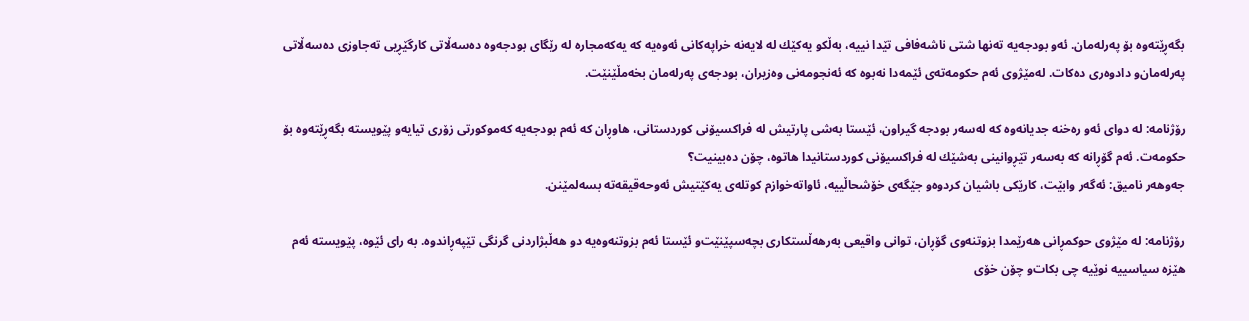بگه‌ڕێته‌وه‌ بۆ په‌رله‌مان. ئه‌و بودجه‌یه‌ ته‌نها شتی ناشه‌فافی تێدا نییه‌، به‌ڵكو یه‌كێك له‌ لایه‌نه‌ خراپه‌كانی ئه‌وه‌یه‌ كه‌ یه‌كه‌مجاره‌ له‌ رێگای بودجه‌وه‌ ده‌سه‌ڵاتی كارگێڕیی ته‌جاوزی ده‌سه‌ڵاتی په‌رله‌مان‌و دادوه‌ری ده‌كات. له‌مێژوی ئه‌م حكومه‌ته‌ی ئێمه‌دا نه‌بوه‌ كه‌ ئه‌نجومه‌نی وه‌زیران، بودجه‌ی په‌رله‌مان بخه‌مڵێنێت.

رۆژنامه‌: له‌ دوای ئه‌و ره‌خنه‌ جدیانه‌وه‌ كه‌ له‌سه‌ر بودجه‌ گیراون، ئێستا به‌شی پارتیش له‌ فراكسیۆنی كوردستانی، هاوڕان كه‌ ئه‌م بودجه‌یه‌ كه‌موكورتی زۆری تیایه‌و پێویسته‌ بگه‌ڕێته‌وه‌ بۆ حكومه‌ت. ئه‌م گۆڕانه‌ كه‌ به‌سه‌ر تێڕوانینی به‌شێك له‌ فراكسیۆنی كوردستانیدا هاتوه‌، چۆن ده‌بینیت؟
جه‌وهه‌ر نامیق: ئه‌گه‌ر وابێت، كارێكی باشیان كردوه‌‌و جێگه‌ی خۆشحاڵییه‌، ئاواته‌خوازم كوتله‌ی یه‌كێتیش ئه‌وحه‌قیقه‌ته‌ بسه‌لمێنن.

رۆژنامه‌: له‌ مێژوی حوكمڕانی هه‌رێمدا بزوتنه‌وی گۆڕان، توانی واقیعی به‌رهه‌ڵستكاری بچه‌سپێنێت‌و ئێستا ئه‌م بزوتنه‌وه‌یه‌ دو هه‌ڵبژاردنی گرنگی تێپه‌ڕاندوه‌. به‌ رای ئێوه‌، پێویسته‌ ئه‌م هێزه‌ سیاسییه‌ نوێیه‌ چی بكات‌و چۆن خۆی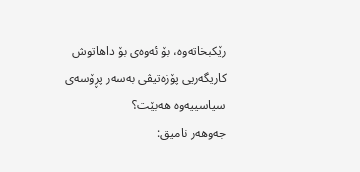رێكبخاته‌وه‌، بۆ ئه‌وه‌ی بۆ داهاتوش كاریگه‌ریی پۆزه‌تیڤی به‌سه‌ر پڕۆسه‌ی سیاسییه‌وه‌ هه‌بێت؟
جه‌وهه‌ر نامیق: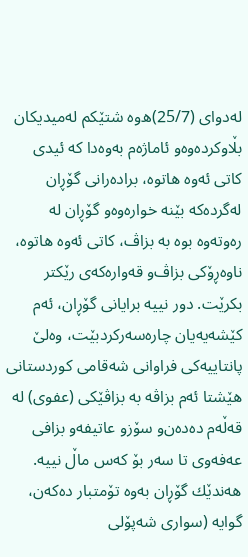له‌دوای (25/7)ه‌وه‌ شتێكم له‌میدیكان بڵاوكرده‌وه‌‌و ئاماژه‌م به‌وه‌دا كه‌ ئیدی كاتی ئه‌وه‌ هاتوه‌، براده‌رانی گۆڕان له‌گرده‌كه‌ بێنه‌ خواره‌وه‌‌و گۆڕان له‌ ره‌وته‌وه‌ بوه‌ به‌ بزاڤ، كاتی ئه‌وه‌ هاتوه‌، ناوه‌ڕۆكی بزاڤ‌و قه‌واره‌كه‌ی رێكتر بكرێت. دور نییه‌ برایانی گۆڕان، ئه‌م كێشه‌یه‌یان چاره‌سه‌ركردبێت، وه‌لێ پانتاییه‌كی فراوانی شه‌قامی كوردستانی هێشتا ئه‌م بزاڤه‌ به‌ بزاڤێكی (عفوی) له‌ قه‌ڵه‌م ده‌ده‌ن‌و سۆزو عاتیفه‌و بزافی عه‌فه‌وی تا سه‌ر بۆ كه‌س ماڵ‌ نییه‌. هه‌ندێك گۆڕان به‌وه‌ تۆمتبار ده‌كه‌ن، گوایه‌ (سواری شه‌پۆلی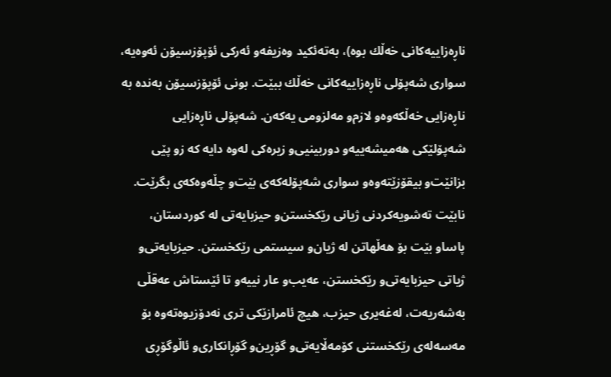ناڕه‌زاییه‌كانی خه‌ڵك بوه‌)، به‌ته‌ئكید وه‌زیفه‌و ئه‌ركی ئۆپۆزسیۆن ئه‌وه‌یه‌، سواری شه‌پۆلی ناڕه‌زاییه‌كانی خه‌ڵك ببێت. بونی ئۆپۆزسیۆن به‌نده‌ به‌ ناڕه‌زایی خه‌ڵكه‌وه‌‌و لازم‌و مه‌لزومی یه‌كه‌ن. شه‌پۆلی ناڕه‌زایی شه‌پۆلێكی هه‌میشه‌ییه‌‌و دوربینیی‌‌و زیره‌كی له‌وه‌ دایه‌ كه‌ زو پێی‌ بزانێت‌و بیقۆزێته‌وه‌‌و سواری شه‌پۆله‌كه‌ی بێت‌و چڵه‌وه‌كه‌ی بگرێت. نابێت ته‌شویه‌كردنی ژیانی رێكخستن‌و حیزبایه‌تی له‌ كوردستان، پاساو بێت بۆ هه‌ڵهاتن له‌ ژیان‌و سیستمی رێكخستن. حیزبایه‌تی‌و ژیاتی حیزبایه‌تی‌و رێكخستن، عه‌یب‌و عار نییه‌‌و تا ئێستاش عه‌قڵی به‌شه‌ریه‌ت، له‌غه‌یری حیزب، هیچ ئامرازێكی تری نه‌دۆزیوه‌ته‌وه‌ بۆ مه‌سه‌له‌ی رێكخستنی كۆمه‌ڵایه‌تی‌و گۆڕین‌و گۆڕانكاری‌و ئاڵوگۆڕی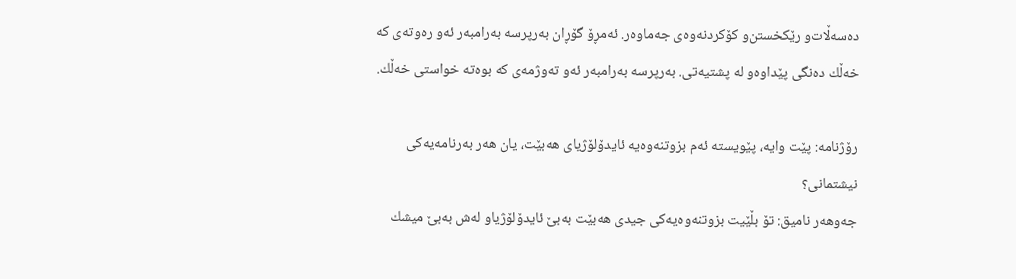ده‌سه‌ڵات‌و رێكخستن‌و كۆكردنه‌وه‌ی‌ جه‌ماوه‌ر. ئه‌مڕۆ گۆڕان به‌رپرسه‌ به‌رامبه‌ر ئه‌و ره‌وته‌ی كه‌ خه‌ڵك ده‌نگی پێداوه‌‌و له‌ پشتیه‌تی. به‌رپرسه‌ به‌رامبه‌ر ئه‌و ته‌وژمه‌ی كه‌ بوه‌ته‌ خواستی خه‌ڵك.

رۆژنامه‌: پێت وایه‌، پێویسته‌ ئه‌م بزوتنه‌وه‌یه‌ ئایدۆلۆژیای هه‌بێت، یان هه‌ر به‌رنامه‌یه‌كی نیشتمانی؟
جه‌وهه‌ر نامیق: تۆ بڵێیت بزوتنه‌وه‌یه‌كی جیدی هه‌بێت به‌بێ‌ ئایدۆلۆژیا‌و له‌ش به‌بێ‌ میشك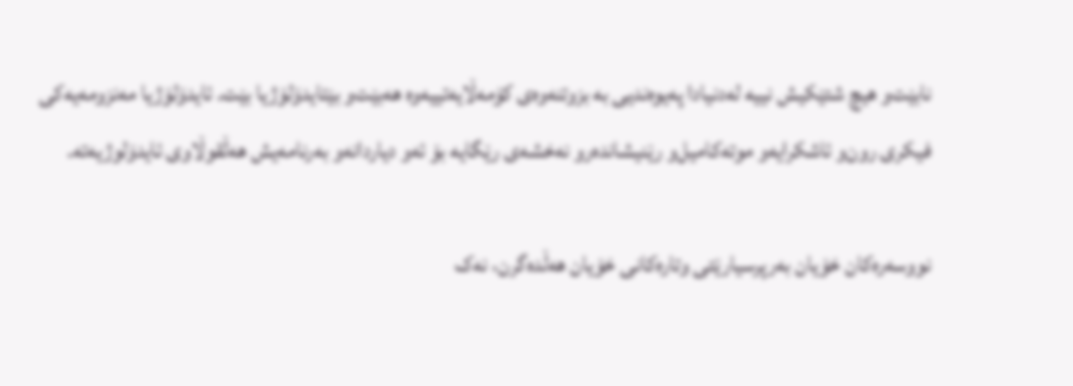نابێت‌و هیچ شتێكیش نییه‌ له‌دنیادا په‌یوه‌ندیی به‌ بزوتنه‌وه‌ی كۆمه‌ڵایه‌تییه‌وه‌ هه‌بێت‌و بێئایدۆلۆژیا بێت. ئایدۆلۆژیا مه‌نزومه‌یه‌كی فیكری رون‌و ئاشكرایه‌‌و موته‌كامیل‌و رێنیشانده‌ر‌و نه‌خشه‌ی رێگایه‌ بۆ ئه‌و دیاردانه‌‌و به‌رنامه‌یش هه‌ڵقوڵاوی ئایدۆلوژیه‌ته‌.

نووسەرەکان خۆیان بەرپرسیارێتی وتارەکانی خۆیان هەڵدەگرن، نەک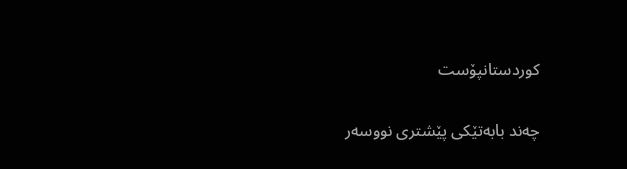کوردستانپۆست


چەند بابەتێکی پێشتری نووسەر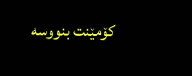کۆمێنت بنووسە